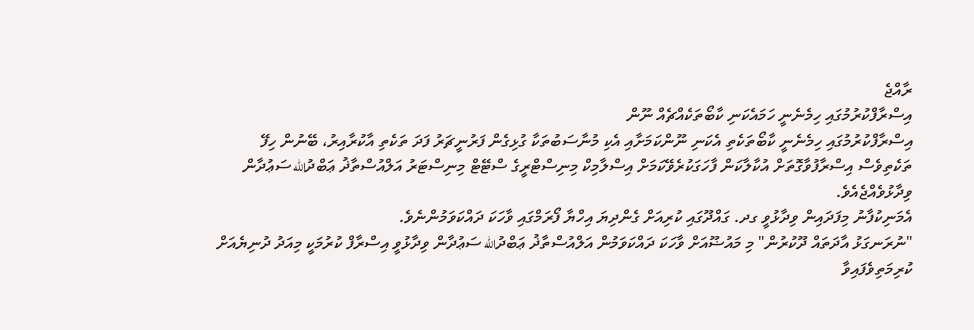ރާއްޖެ
އިސްރާފްކުރުމުގައި ހިމެނެނީ ހަމައެކަނި ކާބޯތަކެއްޗެއް ނޫން
އިސްރާފްކުރުމުގައި ހިމެނެނީ ކާބޯތަކެތި އެކަނި ނޫންކަމަށާއި އެކި މުނާސަބުތަކާ ގުޅިގެން ފަރުނީޗަރު ފަދަ ތަކެތި އާކުރާއިރު، ބޭނުން ހިފޭ ތަކެތިވެސް އިސްރާފުވާގޮތަށް އުކާލާކަން ފާހަގަކުރެވޭކަމަށް އިސްލާމިކް މިނިސްޓްރީގެ ސްޓޭޓް މިނިސްޓަރު އަލްއުސްތާޛު ޢަބްދުالله ސަޢުދާން ވިދާޅުވެއްޖެއެވެ.
އެމަނިކުފާނު މިފަދައިން ވިދާޅުވީ ގދ. ގައްދޫގައި ކުރިއަށް ގެންދިޔަ އިހްޔާ ފޯރަމްގައި ވާހަކަ ދައްކަވަމުންނެވެ.
"ނުރަނގަޅު އާދަތައް ދޫކުރުން" މި މައުޟޫއަށް ވާހަކަ ދައްކަވަމުން އަލްއުސްތާޛު ޢަބްދުالله ސަޢުދާން ވިދާޅުވީ އިސްރާފް ކުރުމަކީ މިއަދު ދުނިޔެއަށް ކުރިމަތިވެފައިވާ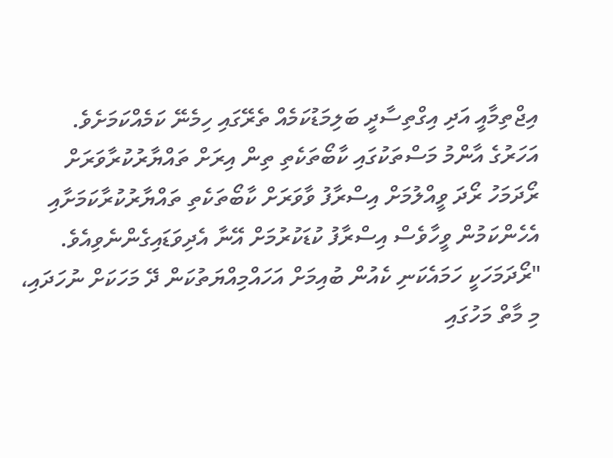އިޖްތިމާއީ އަދި އިގްތިސާދީ ބަލިމަޑުކަމެއް ތެރޭގައި ހިމެނޭ ކަމެއްކަމަށެވެ.
އަހަރުގެ އާންމު މަސްތަކުގައި ކާބޯތަކެތި ތިން އިރަށް ތައްޔާރުކުރާވަރަށް ރޯދަމަހު ރޯދަ ވީއްލުމަށް އިސްރާފު ވާވަރަށް ކާބޯތަކެތި ތައްޔާރުކުރާކަމަށާއި އެހެންކަމުން ވީހާވެސް އިސްރާފު ކުޑަކުރުމަށް އޭނާ އެދިވަޑައިގެންނެވިއެވެ.
"ރޯދަމަހަކީ ހަމައެކަނި ކެއުން ބުއިމަށް އަހައްމިއްޔަތުކަން ދޭ މަހަކަށް ނުހަދައި، މި މާތް މަހުގައި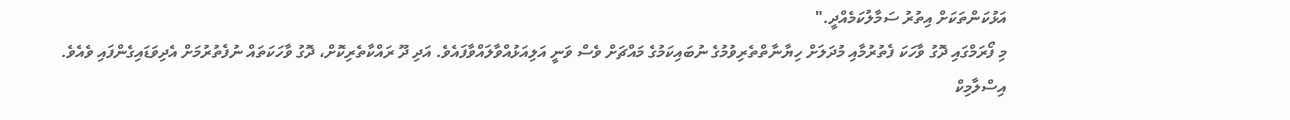އަޅުކަންތަކަށް އިތުރު ސަމާލުކަމެއްދީ."
މި ފޯރަމްގައި ދޮގު ވާހަކަ ފެތުރުމާއި މުދަލަށް ހިޔާނާތްތެރިވުމުގެ ނުބައިކަމުގެ މައްޗަށް ވެސް ވަނީ އަލިއަޅުއްވާލައްވާފައެވެ. އަދި ދޫ ރައްކާތެރިކޮށް، ދޮގު ވާހަކަތައް ނުފެތުރުމަށް އެދިވަޑައިގެންފައި ވެއެވެ.
އިސްލާމިކް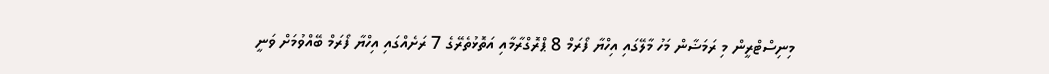މިނިސްޓްރީން މި ރަމަޟާން މަހު މާލޭގައި އިހްޔާ ފޯރަމް 8 ޕްރޮގްރާމާއި އަތޮޅުތެރޭގެ 7 ރަށެއްގައި އިހްޔާ ފޯރަމް ބޭއްވުމަށް ވަނީ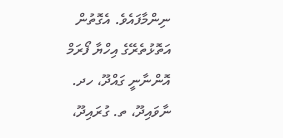ނިންމާފައެވެ. އެގޮތުން އަތޮޅުތެރޭގެ އިހްޔާ ފޯރަމް އޮންނާނީ ގައްދޫ، ހދ. ނާވައިދޫ، ތ. ގުރައިދޫ،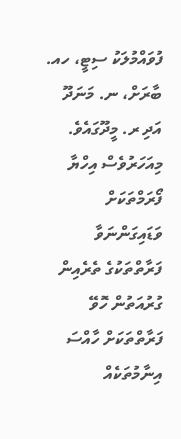ފުވައްމުލަކު ސިޓީ، ހއ. ބާރަށް، ނ. މަނަދޫ އަދި ރ. މީދޫގައެވެ.
މިއަހަރުވެސް އިހްޔާ ފޯރަމްތަކަށް ވަޑައިގަންނަވާ ފަރާތްތަކުގެ ތެރެއިން ގުރުއަތުން ހޮވޭ ފަރާތްތަކަށް ހާއްސަ އިނާމުތަކެއް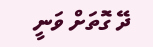ދޭ ގޮތަށް ވަނީ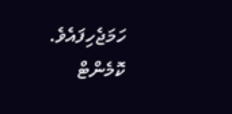ހަމަޖެހިފައެވެ.
ކޮމެންޓް